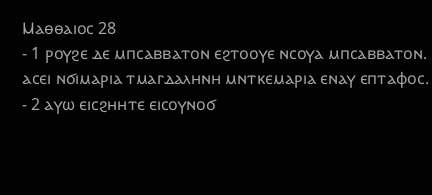Ⲙⲁⲑⲑⲁⲓⲟⲥ 28
- 1 ⲣⲟⲩϩⲉ ⲇⲉ ⲙⲡⲥⲁⲃⲃⲁⲧⲟⲛ ⲉϩⲧⲟⲟⲩⲉ ⲛⲥⲟⲩⲁ ⲙⲡⲥⲁⲃⲃⲁⲧⲟⲛ. ⲁⲥⲉⲓ ⲛϭⲓⲙⲁⲣⲓⲁ ⲧⲙⲁⲅⲇⲁⲗⲏⲛⲏ ⲙⲛⲧⲕⲉⲙⲁⲣⲓⲁ ⲉⲛⲁⲩ ⲉⲡⲧⲁⲫⲟⲥ.
- 2 ⲁⲩⲱ ⲉⲓⲥϩⲏⲏⲧⲉ ⲉⲓⲥⲟⲩⲛⲟϭ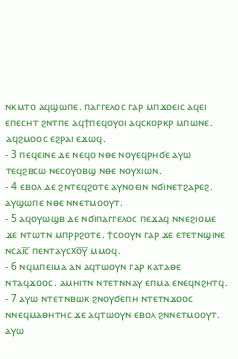ⲛⲕⲙⲧⲟ ⲁϥϣⲱⲡⲉ. ⲡⲁⲅⲅⲉⲗⲟⲥ ⲅⲁⲣ ⲙⲡϫⲟⲉⲓⲥ ⲁϥⲉⲓ ⲉⲡⲉⲥⲏⲧ ϩⲛⲧⲡⲉ ⲁϥϯⲡⲉϥⲟⲩⲟⲓ ⲁϥⲥⲕⲟⲣⲕⲣ ⲙⲡⲱⲛⲉ. ⲁϥϩⲙⲟⲟⲥ ⲉϩⲣⲁⲓ ⲉϫⲱϥ.
- 3 ⲡⲉϥⲉⲓⲛⲉ ⲇⲉ ⲛⲉϥⲟ ⲛⲑⲉ ⲛⲟⲩⲉϥⲣⲏϭⲉ ⲁⲩⲱ ⲧⲉϥϩⲃⲥⲱ ⲛⲉⲥⲟⲩⲟⲃϣ ⲛⲑⲉ ⲛⲟⲩⲭⲓⲱⲛ.
- 4 ⲉⲃⲟⲗ ⲇⲉ ϩⲛⲧⲉϥϩⲟⲧⲉ ⲁⲩⲛⲟⲉⲓⲛ ⲛϭⲓⲛⲉⲧϩⲁⲣⲉϩ. ⲁⲩϣⲱⲡⲉ ⲛⲑⲉ ⲛⲛⲉⲧⲙⲟⲟⲩⲧ.
- 5 ⲁϥⲟⲩⲱϣⲃ ⲇⲉ ⲛϭⲓⲡⲁⲅⲅⲉⲗⲟⲥ ⲡⲉϫⲁϥ ⲛⲛⲉϩⲓⲟⲙⲉ ϫⲉ ⲛⲧⲱⲧⲛ ⲙⲡⲣⲣϩⲟⲧⲉ. ϯⲥⲟⲟⲩⲛ ⲅⲁⲣ ϫⲉ ⲉⲧⲉⲧⲛϣⲓⲛⲉ ⲛⲥⲁⲓ̅ⲥ̅ ⲡⲉⲛⲧⲁⲩⲥxⲟ̅ⲩ̅ ⲙⲙⲟϥ.
- 6 ⲛϥⲙⲡⲉⲓⲙⲁ ⲁⲛ ⲁϥⲧⲱⲟⲩⲛ ⲅⲁⲣ ⲕⲁⲧⲁⲑⲉ ⲛⲧⲁϥϫⲟⲟⲥ. ⲁⲙⲏⲓⲧⲛ ⲛⲧⲉⲧⲛⲛⲁⲩ ⲉⲡⲙⲁ ⲉⲛⲉϥⲛϩⲏⲧϥ.
- 7 ⲁⲩⲱ ⲛⲧⲉⲧⲛⲃⲱⲕ ϩⲛⲟⲩϭⲉⲡⲏ ⲛⲧⲉⲧⲛϫⲟⲟⲥ ⲛⲛⲉϥⲙⲁⲑⲏⲧⲏⲥ ϫⲉ ⲁϥⲧⲱⲟⲩⲛ ⲉⲃⲟⲗ ϩⲛⲛⲉⲧⲙⲟⲟⲩⲧ. ⲁⲩⲱ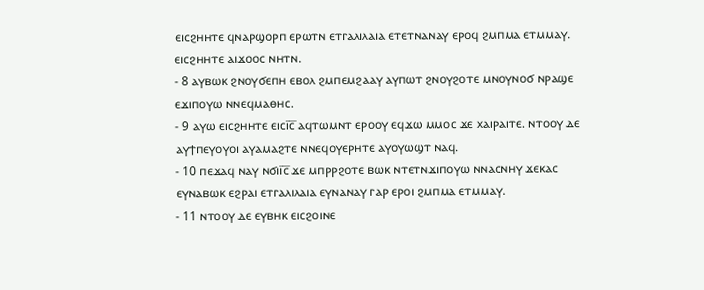ⲉⲓⲥϩⲏⲏⲧⲉ ϥⲛⲁⲣϣⲟⲣⲡ ⲉⲣⲱⲧⲛ ⲉⲧⲅⲁⲗⲓⲗⲁⲓⲁ ⲉⲧⲉⲧⲛⲁⲛⲁⲩ ⲉⲣⲟϥ ϩⲙⲡⲙⲁ ⲉⲧⲙⲙⲁⲩ. ⲉⲓⲥϩⲏⲏⲧⲉ ⲁⲓϫⲟⲟⲥ ⲛⲏⲧⲛ.
- 8 ⲁⲩⲃⲱⲕ ϩⲛⲟⲩϭⲉⲡⲏ ⲉⲃⲟⲗ ϩⲙⲡⲉⲙϩⲁⲁⲩ ⲁⲩⲡⲱⲧ ϩⲛⲟⲩϩⲟⲧⲉ ⲙⲛⲟⲩⲛⲟϭ ⲛⲣⲁϣⲉ ⲉϫⲓⲡⲟⲩⲱ ⲛⲛⲉϥⲙⲁⲑⲏⲥ.
- 9 ⲁⲩⲱ ⲉⲓⲥϩⲏⲏⲧⲉ ⲉⲓⲥⲓ̅ⲥ̅ ⲁϥⲧⲱⲙⲛⲧ ⲉⲣⲟⲟⲩ ⲉϥϫⲱ ⲙⲙⲟⲥ ϫⲉ ⲭⲁⲓⲣⲁⲓⲧⲉ. ⲛⲧⲟⲟⲩ ⲇⲉ ⲁⲩϯⲡⲉⲩⲟⲩⲟⲓ ⲁⲩⲁⲙⲁϩⲧⲉ ⲛⲛⲉϥⲟⲩⲉⲣⲏⲧⲉ ⲁⲩⲟⲩⲱϣⲧ ⲛⲁϥ.
- 10 ⲡⲉϫⲁϥ ⲛⲁⲩ ⲛϭⲓⲓ̅ⲥ̅ ϫⲉ ⲙⲡⲣⲣϩⲟⲧⲉ ⲃⲱⲕ ⲛⲧⲉⲧⲛϫⲓⲡⲟⲩⲱ ⲛⲛⲁⲥⲛⲏⲩ ϫⲉⲕⲁⲥ ⲉⲩⲛⲁⲃⲱⲕ ⲉϩⲣⲁⲓ ⲉⲧⲅⲁⲗⲓⲗⲁⲓⲁ ⲉⲩⲛⲁⲛⲁⲩ ⲅⲁⲣ ⲉⲣⲟⲓ ϩⲙⲡⲙⲁ ⲉⲧⲙⲙⲁⲩ.
- 11 ⲛⲧⲟⲟⲩ ⲇⲉ ⲉⲩⲃⲏⲕ ⲉⲓⲥϩⲟⲓⲛⲉ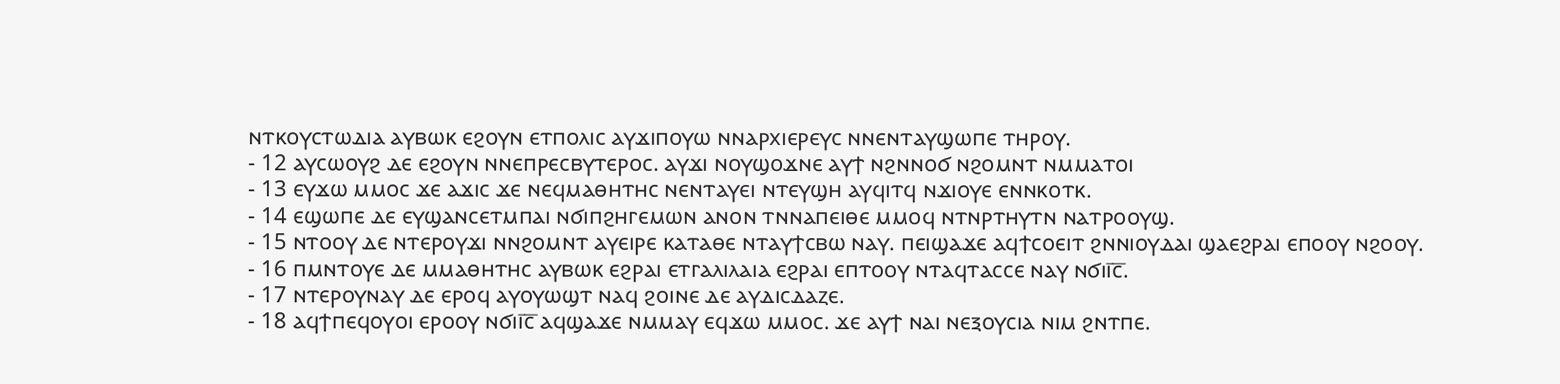ⲛⲧⲕⲟⲩⲥⲧⲱⲇⲓⲁ ⲁⲩⲃⲱⲕ ⲉϩⲟⲩⲛ ⲉⲧⲡⲟⲗⲓⲥ ⲁⲩϫⲓⲡⲟⲩⲱ ⲛⲛⲁⲣⲭⲓⲉⲣⲉⲩⲥ ⲛⲛⲉⲛⲧⲁⲩϣⲱⲡⲉ ⲧⲏⲣⲟⲩ.
- 12 ⲁⲩⲥⲱⲟⲩϩ ⲇⲉ ⲉϩⲟⲩⲛ ⲛⲛⲉⲡⲣⲉⲥⲃⲩⲧⲉⲣⲟⲥ. ⲁⲩϫⲓ ⲛⲟⲩϣⲟϫⲛⲉ ⲁⲩϯ ⲛϩⲛⲛⲟϭ ⲛϩⲟⲙⲛⲧ ⲛⲙⲙⲁⲧⲟⲓ
- 13 ⲉⲩϫⲱ ⲙⲙⲟⲥ ϫⲉ ⲁϫⲓⲥ ϫⲉ ⲛⲉϥⲙⲁⲑⲏⲧⲏⲥ ⲛⲉⲛⲧⲁⲩⲉⲓ ⲛⲧⲉⲩϣⲏ ⲁⲩϥⲓⲧϥ ⲛϫⲓⲟⲩⲉ ⲉⲛⲛⲕⲟⲧⲕ.
- 14 ⲉϣⲱⲡⲉ ⲇⲉ ⲉⲩϣⲁⲛⲥⲉⲧⲙⲡⲁⲓ ⲛϭⲓⲡϩⲏⲅⲉⲙⲱⲛ ⲁⲛⲟⲛ ⲧⲛⲛⲁⲡⲉⲓⲑⲉ ⲙⲙⲟϥ ⲛⲧⲛⲣⲧⲏⲩⲧⲛ ⲛⲁⲧⲣⲟⲟⲩϣ.
- 15 ⲛⲧⲟⲟⲩ ⲇⲉ ⲛⲧⲉⲣⲟⲩϫⲓ ⲛⲛϩⲟⲙⲛⲧ ⲁⲩⲉⲓⲣⲉ ⲕⲁⲧⲁⲑⲉ ⲛⲧⲁⲩϯⲥⲃⲱ ⲛⲁⲩ. ⲡⲉⲓϣⲁϫⲉ ⲁϥϯⲥⲟⲉⲓⲧ ϩⲛⲛⲓⲟⲩⲇⲁⲓ ϣⲁⲉϩⲣⲁⲓ ⲉⲡⲟⲟⲩ ⲛϩⲟⲟⲩ.
- 16 ⲡⲙⲛⲧⲟⲩⲉ ⲇⲉ ⲙⲙⲁⲑⲏⲧⲏⲥ ⲁⲩⲃⲱⲕ ⲉϩⲣⲁⲓ ⲉⲧⲅⲁⲗⲓⲗⲁⲓⲁ ⲉϩⲣⲁⲓ ⲉⲡⲧⲟⲟⲩ ⲛⲧⲁϥⲧⲁⲥⲥⲉ ⲛⲁⲩ ⲛϭⲓⲓ̅ⲥ̅.
- 17 ⲛⲧⲉⲣⲟⲩⲛⲁⲩ ⲇⲉ ⲉⲣⲟϥ ⲁⲩⲟⲩⲱϣⲧ ⲛⲁϥ ϩⲟⲓⲛⲉ ⲇⲉ ⲁⲩⲇⲓⲥⲇⲁⲍⲉ.
- 18 ⲁϥϯⲡⲉϥⲟⲩⲟⲓ ⲉⲣⲟⲟⲩ ⲛϭⲓⲓ̅ⲥ̅ ⲁϥϣⲁϫⲉ ⲛⲙⲙⲁⲩ ⲉϥϫⲱ ⲙⲙⲟⲥ. ϫⲉ ⲁⲩϯ ⲛⲁⲓ ⲛⲉⲝⲟⲩⲥⲓⲁ ⲛⲓⲙ ϩⲛⲧⲡⲉ.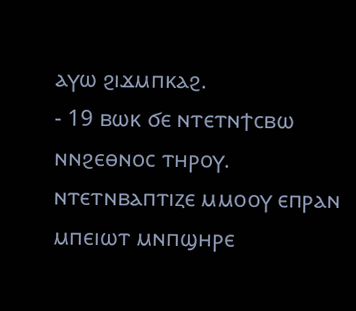ⲁⲩⲱ ϩⲓϫⲙⲡⲕⲁϩ.
- 19 ⲃⲱⲕ ϭⲉ ⲛⲧⲉⲧⲛϯⲥⲃⲱ ⲛⲛϩⲉⲑⲛⲟⲥ ⲧⲏⲣⲟⲩ. ⲛⲧⲉⲧⲛⲃⲁⲡⲧⲓⲍⲉ ⲙⲙⲟⲟⲩ ⲉⲡⲣⲁⲛ ⲙⲡⲉⲓⲱⲧ ⲙⲛⲡϣⲏⲣⲉ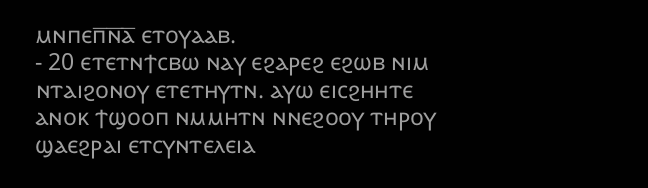ⲙⲛⲡⲉⲡ̅ⲛ̅ⲁ̅ ⲉⲧⲟⲩⲁⲁⲃ.
- 20 ⲉⲧⲉⲧⲛϯⲥⲃⲱ ⲛⲁⲩ ⲉϩⲁⲣⲉϩ ⲉϩⲱⲃ ⲛⲓⲙ ⲛⲧⲁⲓϩⲟⲛⲟⲩ ⲉⲧⲉⲧⲏⲩⲧⲛ. ⲁⲩⲱ ⲉⲓⲥϩⲏⲏⲧⲉ ⲁⲛⲟⲕ ϯϣⲟⲟⲡ ⲛⲙⲙⲏⲧⲛ ⲛⲛⲉϩⲟⲟⲩ ⲧⲏⲣⲟⲩ ϣⲁⲉϩⲣⲁⲓ ⲉⲧⲥⲩⲛⲧⲉⲗⲉⲓⲁ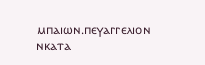ⲙⲡⲁⲓⲱⲛ.ⲡⲉⲩⲁⲅⲅⲉⲗⲓⲟⲛ ⲛⲕⲁⲧⲁ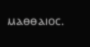ⲙⲁⲑⲑⲁⲓⲟⲥ.